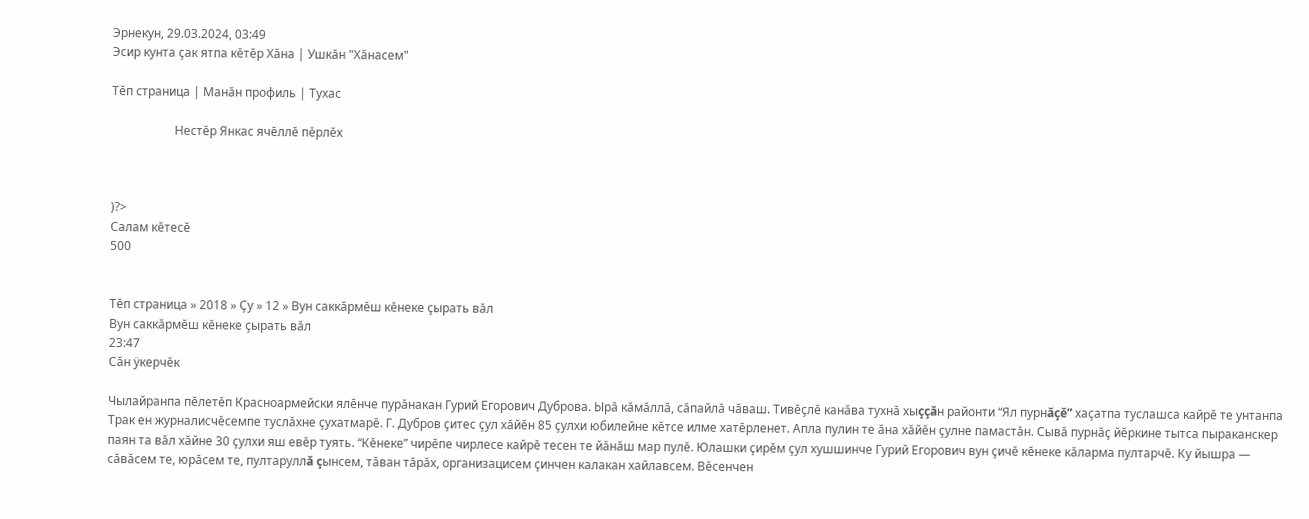Эрнекун, 29.03.2024, 03:49
Эсир кунта çак ятпа кĕтĕр Хăна | Ушкăн "Хăнасем"

Тĕп страница | Манăн профиль | Тухас

                     Нестĕр Янкас ячĕллĕ пĕрлĕх



)?>
Салам кĕтесĕ
500


Тĕп страница » 2018 » Çу » 12 » Вун саккăрмĕш кĕнеке çырать вăл
Вун саккăрмĕш кĕнеке çырать вăл
23:47
Сăн ÿкерчĕк

Чылайранпа пĕлетĕп Красноармейски ялĕнче пурăнакан Гурий Егорович Дуброва. Ырă кăмăллă, сăпайлă чăваш. Тивĕçлĕ канăва тухнă хыççăн районти “Ял пурнăçĕ” хаçатпа туслашса кайрĕ те унтанпа Трак ен журналисчĕсемпе туслăхне çухатмарĕ. Г. Дубров çитес çул хăйĕн 85 çулхи юбилейне кĕтсе илме хатĕрленет. Апла пулин те ăна хăйĕн çулне памастăн. Сывă пурнăç йĕркине тытса пыраканскер паян та вăл хăйне 30 çулхи яш евĕр туять. “Кĕнеке” чирĕпе чирлесе кайрĕ тесен те йăнăш мар пулĕ. Юлашки çирĕм çул хушшинче Гурий Егорович вун çичĕ кĕнеке кăларма пултарчĕ. Ку йышра — сăвăсем те, юрăсем те, пултаруллă çынсем, тăван тăрăх, организацисем çинчен калакан хайлавсем. Вĕсенчен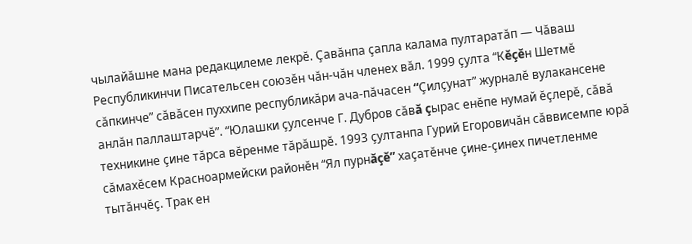чылайăшне мана редакцилеме лекрĕ. Çавăнпа çапла калама пултаратăп — Чăваш Республикинчи Писательсен союзĕн чăн-чăн членех вăл. 1999 çулта “Кĕçĕн Шетмĕ сăпкинче” сăвăсен пуххипе республикăри ача-пăчасен “Çилçунат” журналĕ вулакансене анлăн паллаштарчĕ”. “Юлашки çулсенче Г. Дубров сăвă çырас енĕпе нумай ĕçлерĕ, сăвă техникине çине тăрса вĕренме тăрăшрĕ. 1993 çултанпа Гурий Егоровичăн сăввисемпе юрă сăмахĕсем Красноармейски районĕн “Ял пурнăçĕ” хаçатĕнче çине-çинех пичетленме тытăнчĕç. Трак ен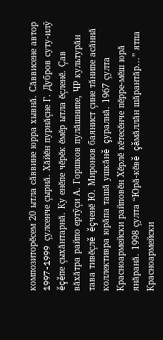композиторĕсем 20 ытла сăввине юрра хывнă. Сăввисене автор 1997-1999 çулсенче çырнă. Хăйĕн пурнăçне Г. Дубров суту-илỹ ĕçĕпе çыхăнтарнă. Ку енĕпе чĕрĕк ĕмĕр ытла ĕçленĕ. Çав вăхăтра райпо ертỹçи А. Горшков пулăшнипе, ЧР культурăн тава тивĕçлĕ ĕçченĕ Ю. Миронов баянист çине тăнипе асăннă коллективра юрăпа ташă ушкăнĕ çуралнă. 1967 çулта Красноармейски райповĕн Хĕрлĕ кĕтесĕнче пĕрре-мĕш юрă янăранă. 1998 çулта “Юрă-кĕвĕ çăмăллăн шăрантăр...” ятпа Красноармейски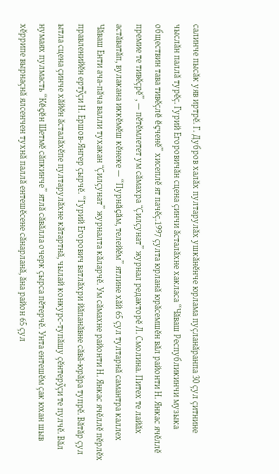салинче пысăк уяв иртрĕ. Г. Дубров халăх пултарулăх ушкăнĕнче юрлама пуçланăранпа 30 çул çитнине чыслăн паллă турĕç. Гурий Егоровичăн сцена çинчи ăсталăхне хакласа “Чăваш Республикинчи музыка обществин тава тивĕçлĕ ĕçченĕ” хисеплĕ ят пачĕç.1997 çулта юрланă юрăсемшĕн вăл районти Н. Янкас ячĕллĕ премие те тивĕçрĕ”, — пĕтĕмлетет ум сăмахра “Çилçунат” журнал редакторĕ Л. Смолина. Питех те лайăх астăватăп, вулакана иккĕмĕш кĕнеке — “Пурнăçăм, телейĕм” ятлине хăй 65 çул тултарнă самантра каллех Чăваш Енти ача-пăча валли тухакан “Çилçунат” журналта кăларчĕ. Ум сăмахне районти Н. Янкас ячĕллĕ пĕрлĕх правленийĕн ертỹçи Н. Ершов-Янгер çырчĕ. “Гурий Егорович ватлăхри йăпанăвне сăвă-юрăра тупрĕ. Вăтăр çул ытла сцена çинче хăйĕн ăсталăхĕпе пултарулăхне кăтартнă, чылай конкурс-тупăшу çĕнтерỹçи те пулчĕ. Вăл нумаях пулмасть “Кĕçĕн Шетмĕ сăпкинче” ятлă сăвăлла очерк çырса пĕтерчĕ. Унта ентешĕм çак юхан шыв хĕррипе вырнаçнă ялсенчен тухнă паллă ентешĕсене сăнарланă, ăна район 65 çул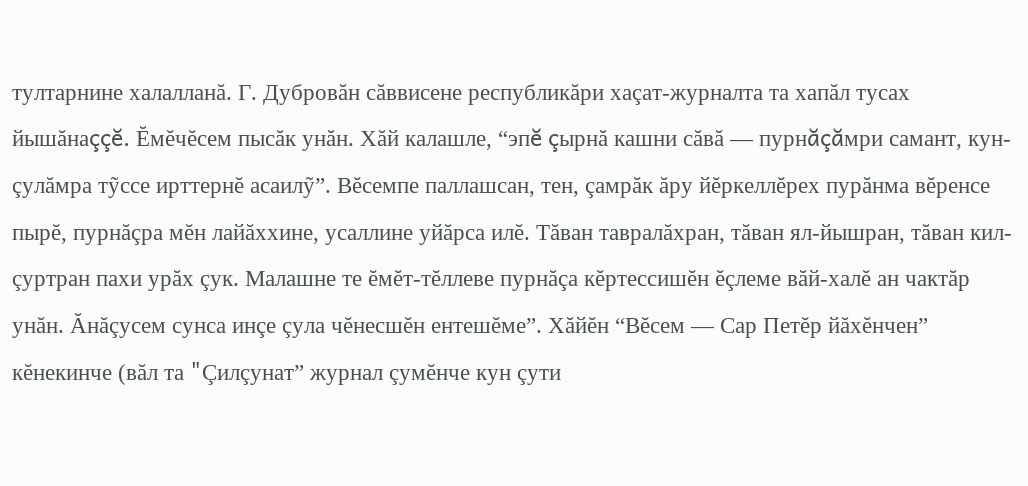тултарнине халалланă. Г. Дубровăн сăввисене республикăри хаçат-журналта та хапăл тусах йышăнаççĕ. Ĕмĕчĕсем пысăк унăн. Хăй калашле, “эпĕ çырнă кашни сăвă — пурнăçăмри самант, кун-çулăмра тỹссе ирттернĕ асаилỹ”. Вĕсемпе паллашсан, тен, çамрăк ăру йĕркеллĕрех пурăнма вĕренсе пырĕ, пурнăçра мĕн лайăххине, усаллине уйăрса илĕ. Тăван тавралăхран, тăван ял-йышран, тăван кил-çуртран пахи урăх çук. Малашне те ĕмĕт-тĕллеве пурнăçа кĕртессишĕн ĕçлеме вăй-халĕ ан чактăр унăн. Ăнăçусем сунса инçе çула чĕнесшĕн ентешĕме”. Хăйĕн “Вĕсем — Сар Петĕр йăхĕнчен” кĕнекинче (вăл та "Çилçунат” журнал çумĕнче кун çути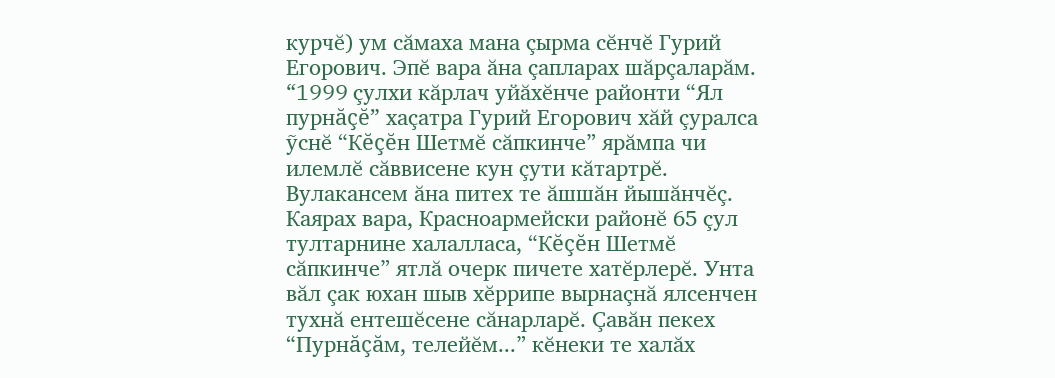курчĕ) ум сăмаха мана çырма сĕнчĕ Гурий Егорович. Эпĕ вара ăна çапларах шăрçаларăм. “1999 çулхи кăрлач уйăхĕнче районти “Ял пурнăçĕ” хаçатра Гурий Егорович хăй çуралса ỹснĕ “Кĕçĕн Шетмĕ сăпкинче” ярăмпа чи илемлĕ сăввисене кун çути кăтартрĕ. Вулакансем ăна питех те ăшшăн йышăнчĕç. Каярах вара, Красноармейски районĕ 65 çул тултарнине халалласа, “Кĕçĕн Шетмĕ сăпкинче” ятлă очерк пичете хатĕрлерĕ. Унта вăл çак юхан шыв хĕррипе вырнаçнă ялсенчен тухнă ентешĕсене сăнарларĕ. Çавăн пекех “Пурнăçăм, телейĕм...” кĕнеки те халăх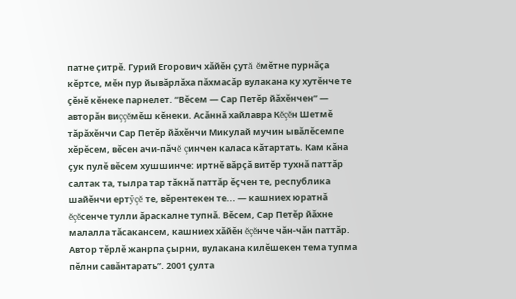патне çитрĕ. Гурий Егорович хăйĕн çутă ĕмĕтне пурнăçа кĕртсе, мĕн пур йывăрлăха пăхмасăр вулакана ку хутĕнче те çĕнĕ кĕнеке парнелет. “Вĕсем — Сар Петĕр йăхĕнчен” — авторăн виççĕмĕш кĕнеки. Асăннă хайлавра Кĕçĕн Шетмĕ тăрăхĕнчи Сар Петĕр йăхĕнчи Микулай мучин ывăлĕсемпе хĕрĕсем, вĕсен ачи-пăчĕ çинчен каласа кăтартать. Кам кăна çук пулĕ вĕсем хушшинче: иртнĕ вăрçă витĕр тухнă паттăр салтак та, тылра тар тăкнă паттăр ĕçчен те, республика шайĕнчи ертỹçĕ те, вĕрентекен те... — кашниех юратнă ĕçĕсенче тулли ăраскалне тупнă. Вĕсем, Сар Петĕр йăхне малалла тăсакансем, кашниех хăйĕн ĕçĕнче чăн-чăн паттăр. Автор тĕрлĕ жанрпа çырни, вулакана килĕшекен тема тупма пĕлни савăнтарать”. 2001 çулта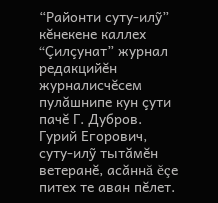“Районти суту-илỹ” кĕнекене каллех “Çилçунат” журнал редакцийĕн журналисчĕсем пулăшнипе кун çути пачĕ Г. Дубров. Гурий Егорович, суту-илỹ тытăмĕн ветеранĕ, асăннă ĕçе питех те аван пĕлет.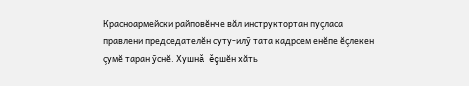Красноармейски райповĕнче вăл инструктортан пуçласа правлени председателĕн суту-илỹ тата кадрсем енĕпе ĕçлекен çумĕ таран ỹснĕ. Хушнă ĕçшĕн хăть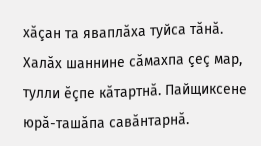хăçан та яваплăха туйса тăнă. Халăх шаннине сăмахпа çеç мар, тулли ĕçпе кăтартнă. Пайщиксене юрă-ташăпа савăнтарнă.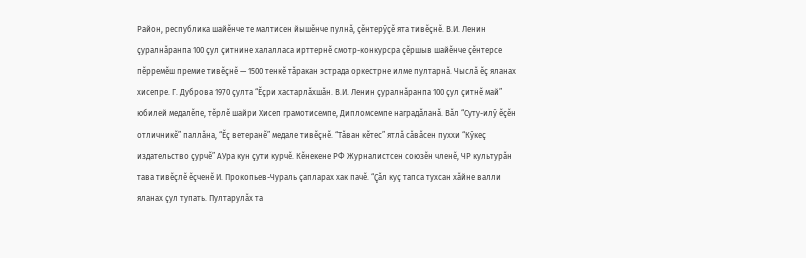Район, республика шайĕнче те малтисен йышĕнче пулнă, çĕнтерỹçĕ ята тивĕçнĕ. В.И. Ленин çуралнăранпа 100 çул çитнине халалласа ирттернĕ смотр-конкурсра çĕршыв шайĕнче çĕнтерсе пĕрремĕш премие тивĕçнĕ — 1500 тенкĕ тăракан эстрада оркестрне илме пултарнă. Чыслă ĕç яланах хисепре. Г. Дуброва 1970 çулта “Ĕçри хастарлăхшăн. В.И. Ленин çуралнăранпа 100 çул çитнĕ май” юбилей медалĕпе, тĕрлĕ шайри Хисеп грамотисемпе, Дипломсемпе наградăланă. Вăл “Суту-илỹ ĕçĕн отличникĕ” паллăна, “Ĕç ветеранĕ” медале тивĕçнĕ. “Тăван кĕтес” ятлă сăвăсен пуххи “Кỹкеç издательство çурчĕ” АУра кун çути курчĕ. Кĕнекене РФ Журналистсен союзĕн членĕ, ЧР культурăн тава тивĕçлĕ ĕçченĕ И. Прокопьев-Чураль çапларах хак пачĕ. “Çăл куç тапса тухсан хăйне валли яланах çул тупать. Пултарулăх та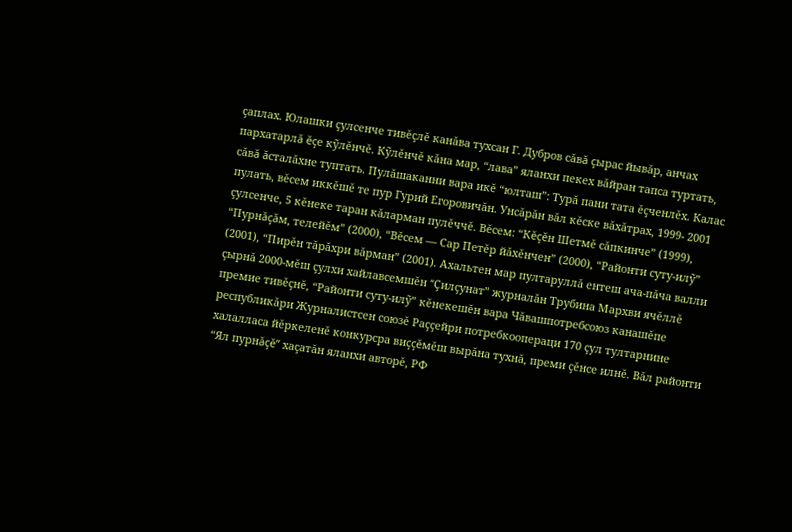çаплах. Юлашки çулсенче тивĕçлĕ канăва тухсан Г. Дубров сăвă çырас йывăр, анчах пархатарлă ĕçе кỹлĕнчĕ. Кỹлĕнчĕ кăна мар, “лава” яланхи пекех вăйран тапса туртать, сăвă ăсталăхне туптать. Пулăшаканни вара икĕ “юлташ”: Турă пани тата ĕçченлĕх. Калас пулать, вĕсем иккĕшĕ те пур Гурий Егоровичăн. Унсăрăн вăл кĕске вăхăтрах, 1999- 2001 çулсенче, 5 кĕнеке таран кăларман пулĕччĕ. Вĕсем: “Кĕçĕн Шетмĕ сăпкинче” (1999), “Пурнăçăм, телейĕм” (2000), “Вĕсем — Сар Петĕр йăхĕнчен” (2000), “Районти суту-илỹ” (2001), “Пирĕн тăрăхри вăрман” (2001). Ахальтен мар пултаруллă ентеш ача-пăча валли çырнă 2000-мĕш çулхи хайлавсемшĕн “Çилçунат” журналăн Трубина Мархви ячĕллĕ премие тивĕçнĕ, “Районти суту-илỹ” кĕнекешĕн вара Чăвашпотребсоюз канашĕпе республикăри Журналистсен союзĕ Раççейри потребкоопераци 170 çул тултарнине халалласа йĕркеленĕ конкурсра виççĕмĕш вырăна тухнă, преми çĕнсе илнĕ. Вăл районти “Ял пурнăçĕ” хаçатăн яланхи авторĕ, РФ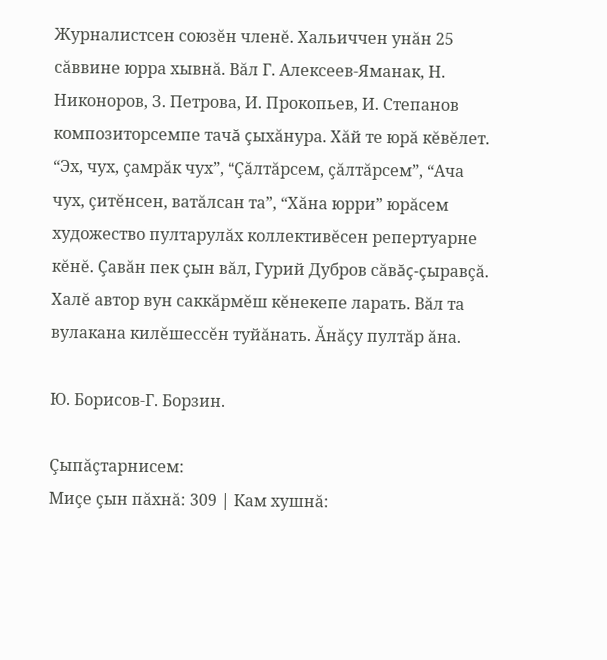Журналистсен союзĕн членĕ. Хальиччен унăн 25 сăввине юрра хывнă. Вăл Г. Алексеев-Яманак, Н. Никоноров, З. Петрова, И. Прокопьев, И. Степанов композиторсемпе тачă çыхăнура. Хăй те юрă кĕвĕлет. “Эх, чух, çамрăк чух”, “Çăлтăрсем, çăлтăрсем”, “Ача чух, çитĕнсен, ватăлсан та”, “Хăна юрри” юрăсем художество пултарулăх коллективĕсен репертуарне кĕнĕ. Çавăн пек çын вăл, Гурий Дубров сăвăç-çыравçă. Халĕ автор вун саккăрмĕш кĕнекепе ларать. Вăл та вулакана килĕшессĕн туйăнать. Ăнăçу пултăр ăна.

Ю. Борисов-Г. Борзин.

Çыпăçтарнисем:
Миçе çын пăхнă: 309 | Кам хушнă: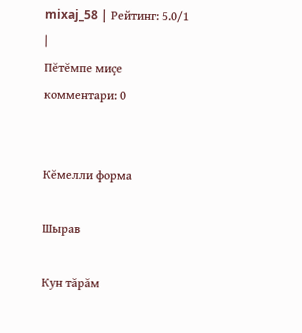mixaj_58 | Рейтинг: 5.0/1 |
Пĕтĕмпе миçе комментари: 0


Кĕмелли форма

Шырав

Кун тăрăм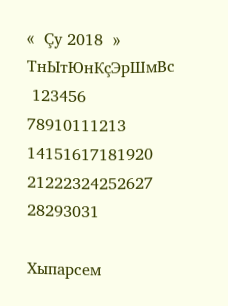«  Çу 2018  »
ТнЫтЮнКçЭрШмВс
 123456
78910111213
14151617181920
21222324252627
28293031

Хыпарсем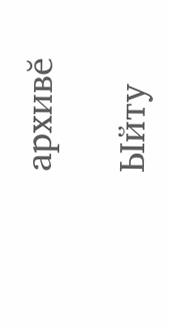архивĕ

Ыйту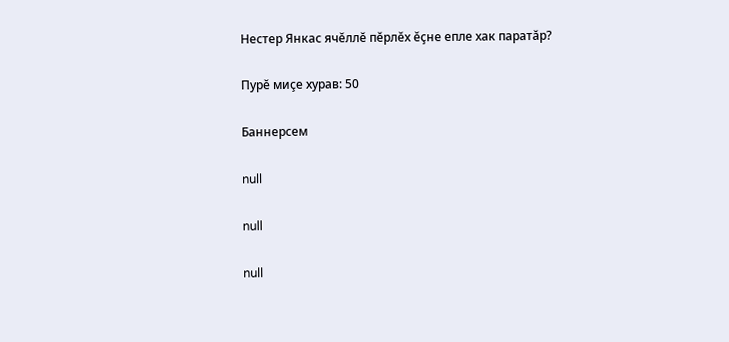Нестер Янкас ячĕллĕ пĕрлĕх ĕçне епле хак паратăр?

Пурĕ миçе хурав: 50

Баннерсем

null

null

null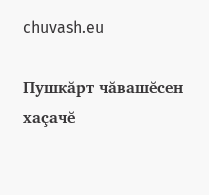chuvash.eu

Пушкăрт чăвашĕсен хаçачĕ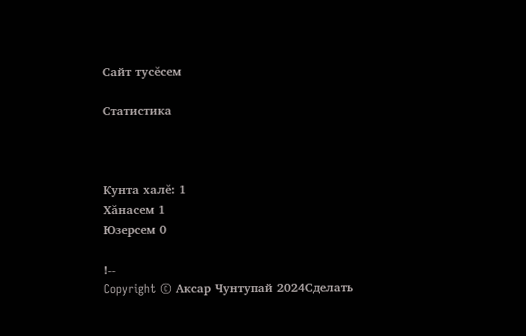Сайт тусĕсем

Статистика



Кунта халĕ: 1
Хăнасем 1
Юзерсем 0

!--
Copyright © Аксар Чунтупай 2024Сделать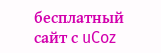бесплатный сайт с uCoz